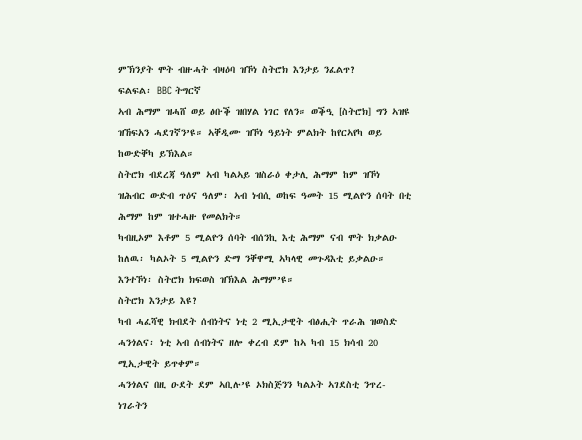ምኽንያት ሞት ብዙሓት ብዛዕባ ዝኾነ ስትሮክ እንታይ ንፈልጥ?
ፍልፍል፡ BBC ትግርኛ
ኣብ ሕማም ዝሓሸ ወይ ፅቡቕ ዝበሃል ነገር የለን። ወቕዒ [ስትሮክ] ግን ኣዝዩ ዝኸፍአን ሓደገኛን’ዩ። ኣቐዲሙ ዝኾነ ዓይነት ምልክት ከየርኣየካ ወይ ከውድቐካ ይኽእል።
ስትሮክ ብደረጃ ዓለም ኣብ ካልኣይ ዝስራዕ ቀታሊ ሕማም ከም ዝኾነ ዝሕብር ውድብ ጥዕና ዓለም፡ ኣብ ነብሲ ወከፍ ዓመት 15 ሚልዮን ሰባት በቲ ሕማም ከም ዝተሓዙ የመልክት።
ካብዚኦም እቶም 5 ሚልዮን ሰባት ብሰንኪ እቲ ሕማም ናብ ሞት ክቃልዑ ከለዉ፡ ካልኦት 5 ሚልዮን ድማ ንቐዋሚ ኣካላዊ መጉዳእቲ ይቃልዑ።
እንተኾነ፡ ስትሮክ ክፍወስ ዝኽእል ሕማም’ዩ።
ስትሮክ እንታይ እዩ?
ካብ ሓፈሻዊ ክብደት ሰብነትና ነቲ 2 ሚኢታዊት ብፅሒት ጥራሕ ዝወስድ ሓንጎልና፡ ነቲ ኣብ ሰብነትና ዘሎ ቀረብ ደም ከኣ ካብ 15 ክሳብ 20 ሚኢታዊት ይጥቀም።
ሓንጎልና በዚ ዑደት ደም ኣቢሉ’ዩ ኦክስጅንን ካልኦት ኣገደስቲ ንጥረ-ነገራትን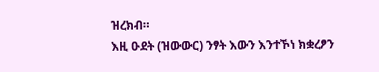ዝረክብ።
እዚ ዑደት (ዝውውር) ንፃት እውን እንተኾነ ክቋረፆን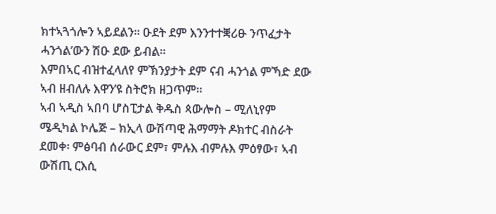ክተኣጓጎሎን ኣይደልን። ዑደት ደም እንንተተቛሪፁ ንጥፈታት ሓንጎል’ውን ሽዑ ደው ይብል።
እምበኣር ብዝተፈላለየ ምኽንያታት ደም ናብ ሓንጎል ምኻድ ደው ኣብ ዘብለሉ እዋን’ዩ ስትሮክ ዘጋጥም።
ኣብ ኣዲስ ኣበባ ሆስፒታል ቅዱስ ጳውሎስ – ሚለኒየም ሜዲካል ኮሌጅ – ክኢላ ውሽጣዊ ሕማማት ዶክተር ብስራት ደመቀ፡ ምፅባብ ሰራውር ደም፣ ምሉእ ብምሉእ ምዕፃው፣ ኣብ ውሽጢ ርእሲ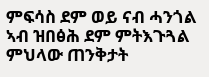ምፍሳስ ደም ወይ ናብ ሓንጎል ኣብ ዝበፅሕ ደም ምትእጉጓል ምህላው ጠንቅታት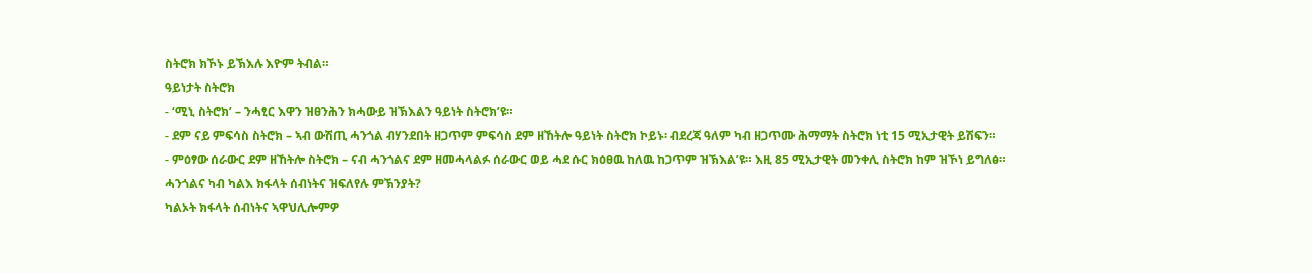ስትሮክ ክኾኑ ይኽእሉ እዮም ትብል።
ዓይነታት ስትሮክ
- ‘ሚኒ ስትሮክ’ – ንሓፂር እዋን ዝፀንሕን ክሓውይ ዝኽእልን ዓይነት ስትሮክ’ዩ።
- ደም ናይ ምፍሳስ ስትሮክ – ኣብ ውሽጢ ሓንጎል ብሃንደበት ዘጋጥም ምፍሳስ ደም ዘኸትሎ ዓይነት ስትሮክ ኮይኑ፡ ብደረጃ ዓለም ካብ ዘጋጥሙ ሕማማት ስትሮክ ነቲ 15 ሚኢታዊት ይሽፍን።
- ምዕፃው ሰራውር ደም ዘኸትሎ ስትሮክ – ናብ ሓንጎልና ደም ዘመሓላልፉ ሰራውር ወይ ሓደ ሱር ክዕፀዉ ከለዉ ከጋጥም ዝኽእል’ዩ። እዚ 85 ሚኢታዊት መንቀሊ ስትሮክ ከም ዝኾነ ይግለፅ።
ሓንጎልና ካብ ካልእ ክፋላት ሰብነትና ዝፍለየሉ ምኽንያት?
ካልኦት ክፋላት ሰብነትና ኣዋህሊሎምዎ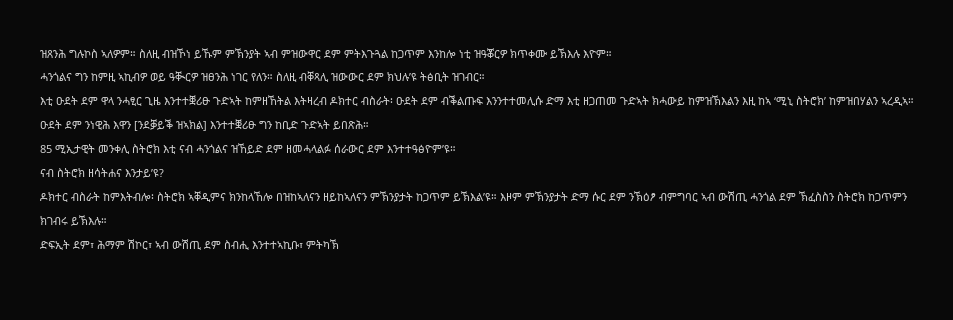ዝጸንሕ ግሉኮስ ኣለዎም። ስለዚ ብዝኾነ ይኹም ምኽንያት ኣብ ምዝውዋር ደም ምትእጉጓል ከጋጥም እንከሎ ነቲ ዝዓቖርዎ ክጥቀሙ ይኽእሉ እዮም።
ሓንጎልና ግን ከምዚ ኣኪብዎ ወይ ዓቚርዎ ዝፀንሕ ነገር የለን። ስለዚ ብቐጻሊ ዝውውር ደም ክህሉ’ዩ ትፅቢት ዝገብር።
እቲ ዑደት ደም ዋላ ንሓፂር ጊዜ እንተተቛሪፁ ጉድኣት ከምዘኸትል እትዛረብ ዶክተር ብስራት፡ ዑደት ደም ብቕልጡፍ እንንተተመሊሱ ድማ እቲ ዘጋጠመ ጉድኣት ክሓውይ ከምዝኽእልን እዚ ከኣ ‘ሚኒ ስትሮክ’ ከምዝበሃልን ኣረዲኣ።
ዑደት ደም ንነዊሕ እዋን [ንደቓይቕ ዝኣክል] እንተተቛሪፁ ግን ከቢድ ጉድኣት ይበጽሕ።
85 ሚኢታዊት መንቀሊ ስትሮክ እቲ ናብ ሓንጎልና ዝኸይድ ደም ዘመሓላልፉ ሰራውር ደም እንተተዓፅዮም’ዩ።
ናብ ስትሮክ ዘሳትሐና እንታይ’ዩ?
ዶክተር ብስራት ከምእትብሎ፡ ስትሮክ ኣቐዲምና ክንከላኸሎ በዝከኣለናን ዘይከኣለናን ምኽንያታት ከጋጥም ይኽእል’ዩ። እዞም ምኽንያታት ድማ ሱር ደም ንኽዕፆ ብምግባር ኣብ ውሽጢ ሓንጎል ደም ኽፈስስን ስትሮክ ከጋጥምን ክገብሩ ይኽእሉ።
ድፍኢት ደም፣ ሕማም ሽኮር፣ ኣብ ውሽጢ ደም ስብሒ እንተተኣኪቡ፣ ምትካኽ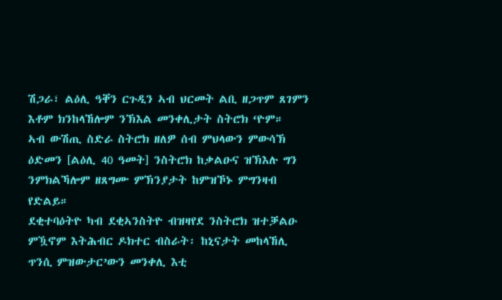ሽጋራ፣ ልዕሊ ዓቐን ርጉዲን ኣብ ህርመት ልቢ ዘጋጥም ጸገምን እቶም ክንከላኸሎም ንኽእል መንቀሊታት ስትሮክ ‘ዮም።
ኣብ ውሽጢ ስድራ ስትሮክ ዘለዎ ሰብ ምህላውን ምውሳኽ ዕድመን [ልዕሊ 40 ዓመት] ንስትሮክ ከቃልዑና ዝኽእሉ ግን ንምክልኻሎም ዘጸግሙ ምኽንያታት ከምዝኾኑ ምግንዛብ የድልይ።
ደቂተባዕትዮ ካብ ደቂኣንስትዮ ብዝዛየደ ንስትሮክ ዝተቓልዑ ምዃኖም እትሕብር ዶክተር ብስራት፡ ከኒናታት መከላኸሊ ጥንሲ ምዝውታር’ውን መንቀሊ እቲ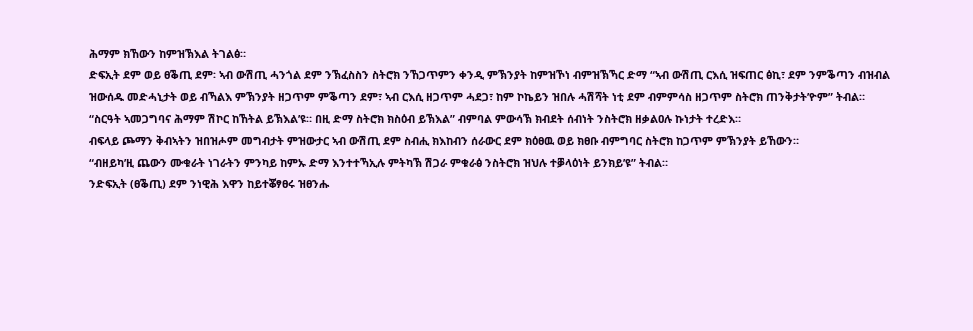ሕማም ክኸውን ከምዝኽእል ትገልፅ።
ድፍኢት ደም ወይ ፀቕጢ ደም፡ ኣብ ውሽጢ ሓንጎል ደም ንኽፈስስን ስትሮክ ንኸጋጥምን ቀንዲ ምኽንያት ከምዝኾነ ብምዝኽኻር ድማ “ኣብ ውሽጢ ርእሲ ዝፍጠር ፅኪ፣ ደም ንምቕጣን ብዝብል ዝውሰዱ መድሓኒታት ወይ ብኻልእ ምኽንያት ዘጋጥም ምቕጣን ደም፣ ኣብ ርእሲ ዘጋጥም ሓደጋ፣ ከም ኮኬይን ዝበሉ ሓሽሻት ነቲ ደም ብምምሳስ ዘጋጥም ስትሮክ ጠንቅታት’ዮም” ትብል።
“ስርዓት ኣመጋግባና ሕማም ሽኮር ከኸትል ይኽእል’ዩ። በዚ ድማ ስትሮክ ክስዕብ ይኽእል” ብምባል ምውሳኽ ክብደት ሰብነት ንስትሮክ ዘቃልዐሉ ኩነታት ተረድእ።
ብፍላይ ጮማን ቅብኣትን ዝበዝሖም መግብታት ምዝውታር ኣብ ውሽጢ ደም ስብሒ ክእከብን ሰራውር ደም ክዕፀዉ ወይ ክፀቡ ብምግባር ስትሮክ ከጋጥም ምኽንያት ይኸውን።
“ብዘይካ’ዚ ጨውን ሙቁራት ነገራትን ምንካይ ከምኡ ድማ እንተተኻኢሉ ምትካኽ ሽጋራ ምቁራፅ ንስትሮክ ዝህሉ ተቓላዕነት ይንክይ’ዩ” ትብል።
ንድፍኢት (ፀቕጢ) ደም ንነዊሕ እዋን ከይተቖፃፀሩ ዝፀንሑ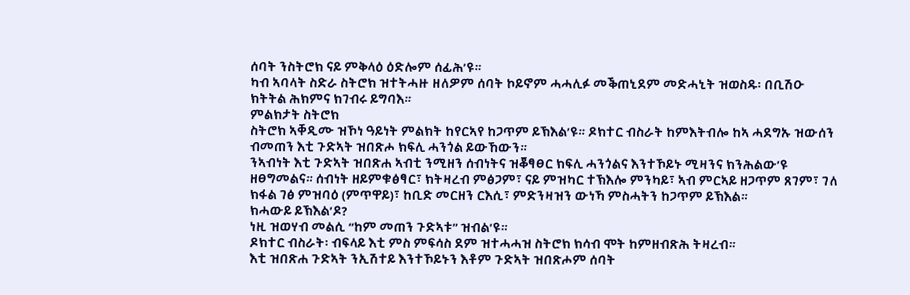ሰባት ንስትሮክ ናይ ምቅላዕ ዕድሎም ሰፊሕ’ዩ።
ካብ ኣባላት ስድራ ስትሮክ ዝተትሓዙ ዘለዎም ሰባት ኮይኖም ሓሓሊፉ መቕጠኒደም መድሓኒት ዝወስዱ፡ በቢሽዑ ክትትል ሕክምና ክገብሩ ይግባእ።
ምልክታት ስትሮክ
ስትሮክ ኣቐዲሙ ዝኾነ ዓይነት ምልክት ከየርኣየ ከጋጥም ይኽእል’ዩ። ዶክተር ብስራት ከምእትብሎ ከኣ ሓደግኡ ዝውሰን ብመጠን እቲ ጉድኣት ዝበጽሖ ክፍሊ ሓንጎል ይውኸውን።
ንኣብነት እቲ ጉድኣት ዝበጽሐ ኣብቲ ንሚዘን ሰብነትና ዝቖፃፀር ክፍሊ ሓንጎልና እንተኾይኑ ሚዛንና ክንሕልው’ዩ ዘፀግመልና። ሰብነት ዘይምቁፅፃር፣ ክትዛረብ ምፅጋም፣ ናይ ምዝካር ተኽእሎ ምንካይ፣ ኣብ ምርኣይ ዘጋጥም ጸገም፣ ገለ ክፋል ገፅ ምዝባዕ (ምጥዋይ)፣ ከቢድ መርዘን ርእሲ፣ ምድንዛዝን ውነኻ ምስሓትን ከጋጥም ይኽእል።
ክሓውይ ይኽእል’ዶ?
ነዚ ዝወሃብ መልሲ “ከም መጠን ጉድኣቱ” ዝብል’ዩ።
ዶክተር ብስራት፡ ብፍላይ እቲ ምስ ምፍሳስ ደም ዝተሓሓዝ ስትሮክ ክሳብ ሞት ከምዘብጽሕ ትዛረብ።
እቲ ዝበጽሐ ጉድኣት ንኢሽተይ እንተኾይኑን እቶም ጉድኣት ዝበጽሖም ሰባት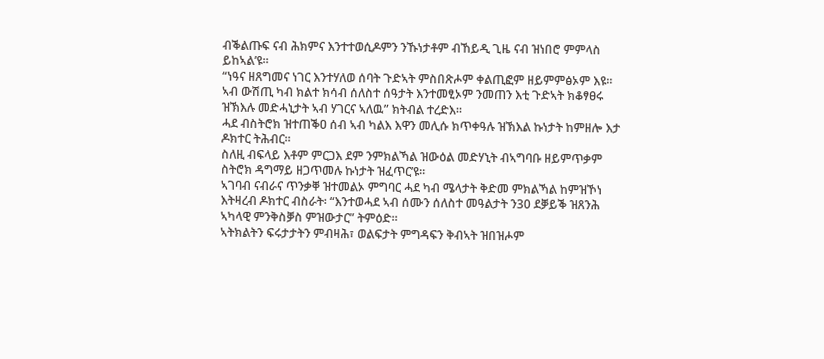ብቕልጡፍ ናብ ሕክምና እንተተወሲዶምን ንኹነታቶም ብኸይዲ ጊዜ ናብ ዝነበሮ ምምላስ ይከኣል’ዩ።
“ነዓና ዘጸግመና ነገር እንተሃለወ ሰባት ጉድኣት ምስበጽሖም ቀልጢፎም ዘይምምፅኦም እዩ። ኣብ ውሽጢ ካብ ክልተ ክሳብ ሰለስተ ሰዓታት እንተመፂኦም ንመጠን እቲ ጉድኣት ክቆፃፀሩ ዝኽእሉ መድሓኒታት ኣብ ሃገርና ኣለዉ” ክትብል ተረድእ።
ሓደ ብስትሮክ ዝተጠቕዐ ሰብ ኣብ ካልእ እዋን መሊሱ ክጥቀዓሉ ዝኽእል ኩነታት ከምዘሎ እታ ዶክተር ትሕብር።
ስለዚ ብፍላይ እቶም ምርጋእ ደም ንምክልኻል ዝውዕል መድሃኒት ብኣግባቡ ዘይምጥቃም ስትሮክ ዳግማይ ዘጋጥመሉ ኩነታት ዝፈጥር’ዩ።
ኣገባብ ናብራና ጥንቃቐ ዝተመልኦ ምግባር ሓደ ካብ ሜላታት ቅድመ ምክልኻል ከምዝኾነ እትዛረብ ዶክተር ብስራት፡ “እንተወሓደ ኣብ ሰሙን ሰለስተ መዓልታት ን30 ደቓይቕ ዝጸንሕ ኣካላዊ ምንቅስቓስ ምዝውታር” ትምዕድ።
ኣትክልትን ፍሩታታትን ምብዛሕ፣ ወልፍታት ምግዳፍን ቅብኣት ዝበዝሖም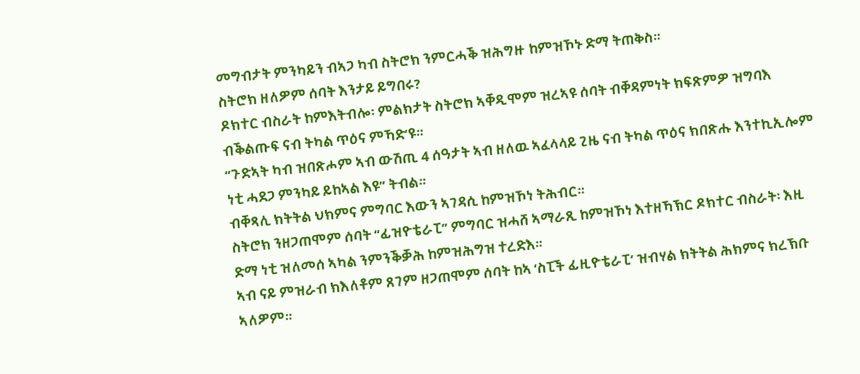መግብታት ምንካይን ብኣጋ ካብ ስትሮክ ንምርሓቕ ዝሕግዙ ከምዝኾኑ ድማ ትጠቅስ።
ስትሮክ ዘለዎም ሰባት እንታይ ይግበሩ?
ዶክተር ብስራት ከምእትብሎ፡ ምልክታት ስትሮክ ኣቐዲሞም ዝረኣዩ ሰባት ብቐዳምነት ክፍጽምዎ ዝግባእ ብቕልጡፍ ናብ ትካል ጥዕና ምኻድ’ዩ።
“ጉድኣት ካብ ዝበጽሖም ኣብ ውሽጢ 4 ሰዓታት ኣብ ዘለዉ ኣፈላላይ ጊዜ ናብ ትካል ጥዕና ክበጽሑ እንተኪኢሎም ነቲ ሓደጋ ምንካይ ይከኣል እዩ” ትብል።
ብቐጻሊ ክትትል ህክምና ምግባር እውን ኣገዳሲ ከምዝኾነ ትሕብር።
ስትሮክ ንዘጋጠሞም ሰባት “ፊዝዮቴራፒ” ምግባር ዝሓሸ ኣማራጺ ከምዝኾነ እተዘኻኽር ዶክተር ብስራት፡ እዚ ድማ ነቲ ዝለመሰ ኣካል ንምንቕቓሕ ከምዝሕግዝ ተረድእ።
ኣብ ናይ ምዝራብ ክእለቶም ጸገም ዘጋጠሞም ሰባት ከኣ ‘ስፒች ፊዚዮቴራፒ’ ዝብሃል ክትትል ሕክምና ክረኽቡ ኣለዎም።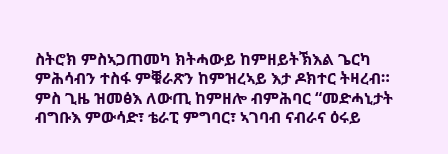ስትሮክ ምስኣጋጠመካ ክትሓውይ ከምዘይትኽእል ጌርካ ምሕሳብን ተስፋ ምቑራጽን ከምዝረኣይ እታ ዶክተር ትዛረብ።
ምስ ጊዜ ዝመፅእ ለውጢ ከምዘሎ ብምሕባር “መድሓኒታት ብግቡእ ምውሳድ፣ ቴራፒ ምግባር፣ ኣገባብ ናብራና ዕሩይ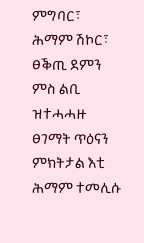ምግባር፣ ሕማም ሽኮር፣ ፀቕጢ ደምን ምስ ልቢ ዝተሓሓዙ ፀገማት ጥዕናን ምክትታል እቲ ሕማም ተመሊሱ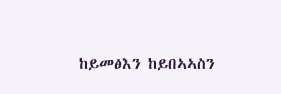ከይመፅእን ከይበኣኣስን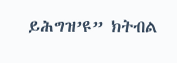ይሕግዝ’ዩ” ክትብል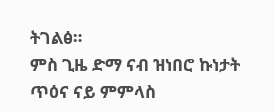ትገልፅ።
ምስ ጊዜ ድማ ናብ ዝነበሮ ኩነታት ጥዕና ናይ ምምላስ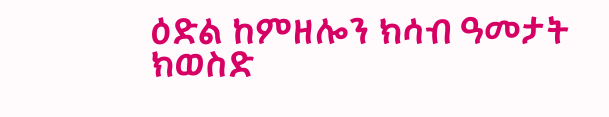ዕድል ከምዘሎን ክሳብ ዓመታት ክወስድ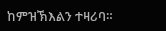ከምዝኽእልን ተዛሪባ።